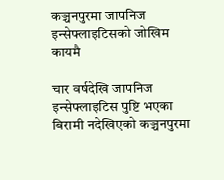कञ्चनपुरमा जापनिज इन्सेफ्लाइटिसको जोखिम कायमै

चार वर्षदेखि जापनिज इन्सेफ्लाइटिस पुष्टि भएका बिरामी नदेखिएको कञ्चनपुरमा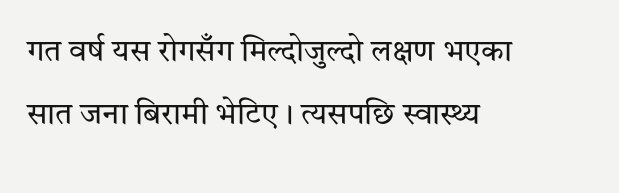गत वर्ष यस रोगसँग मिल्दोजुल्दो लक्षण भएका सात जना बिरामी भेटिए । त्यसपछि स्वास्थ्य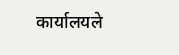कार्यालयले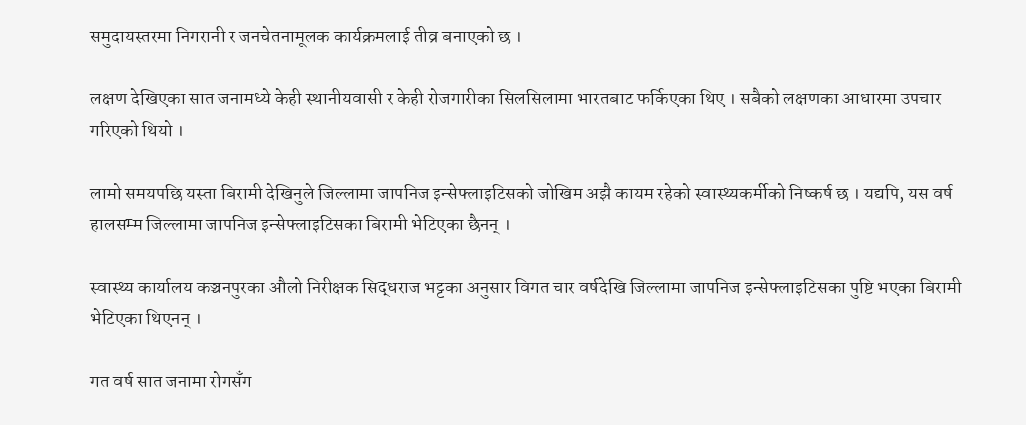समुदायस्तरमा निगरानी र जनचेतनामूलक कार्यक्रमलाई तीव्र बनाएको छ ।

लक्षण देखिएका सात जनामध्ये केही स्थानीयवासी र केही रोजगारीका सिलसिलामा भारतबाट फर्किएका थिए । सबैको लक्षणका आधारमा उपचार गरिएको थियो ।

लामो समयपछि यस्ता बिरामी देखिनुले जिल्लामा जापनिज इन्सेफ्लाइटिसको जोखिम अझै कायम रहेको स्वास्थ्यकर्मीको निष्कर्ष छ । यद्यपि, यस वर्ष हालसम्म जिल्लामा जापनिज इन्सेफ्लाइटिसका बिरामी भेटिएका छैनन् ।

स्वास्थ्य कार्यालय कञ्चनपुरका औलो निरीक्षक सिद्धराज भट्टका अनुसार विगत चार वर्षदेखि जिल्लामा जापनिज इन्सेफ्लाइटिसका पुष्टि भएका बिरामी भेटिएका थिएनन् ।

गत वर्ष सात जनामा रोगसँग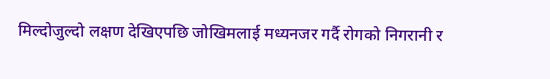मिल्दोजुल्दो लक्षण देखिएपछि जोखिमलाई मध्यनजर गर्दै रोगको निगरानी र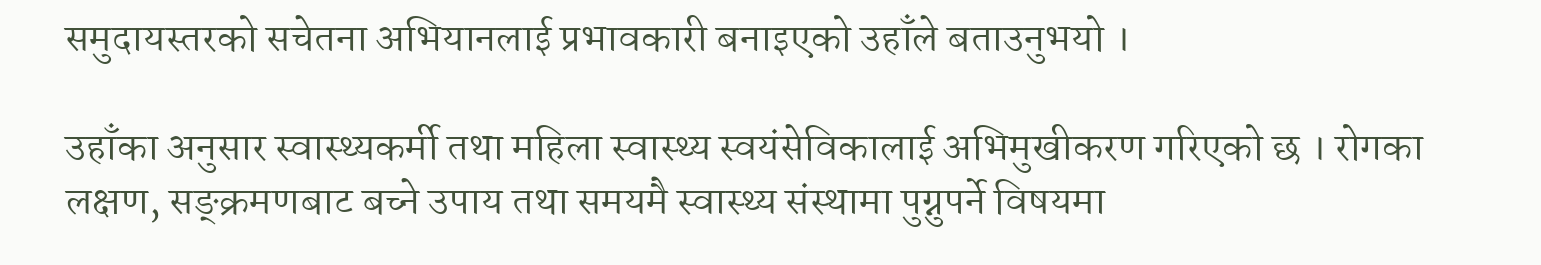समुदायस्तरको सचेतना अभियानलाई प्रभावकारी बनाइएको उहाँले बताउनुभयो ।

उहाँका अनुसार स्वास्थ्यकर्मी तथा महिला स्वास्थ्य स्वयंसेविकालाई अभिमुखीकरण गरिएको छ । रोगका लक्षण, सङ्क्रमणबाट बच्ने उपाय तथा समयमै स्वास्थ्य संस्थामा पुग्नुपर्ने विषयमा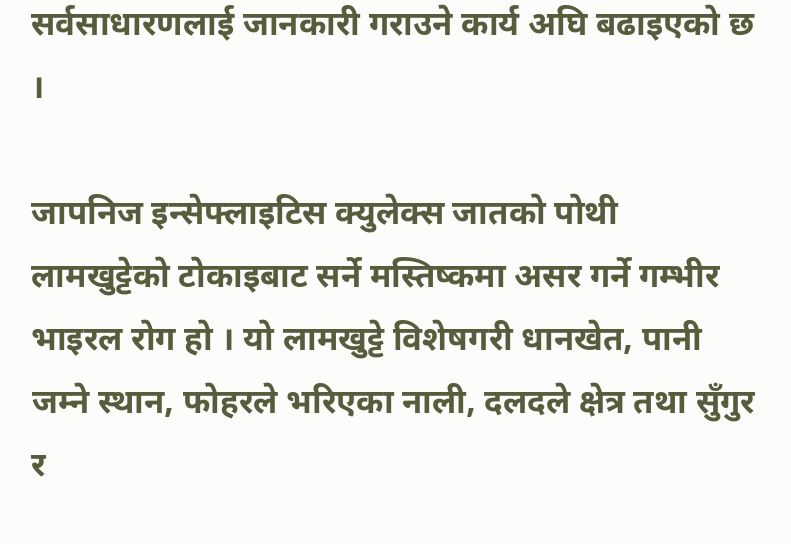सर्वसाधारणलाई जानकारी गराउने कार्य अघि बढाइएको छ ।

जापनिज इन्सेफ्लाइटिस क्युलेक्स जातको पोथी लामखुट्टेको टोकाइबाट सर्ने मस्तिष्कमा असर गर्ने गम्भीर भाइरल रोग हो । यो लामखुट्टे विशेषगरी धानखेत, पानी जम्ने स्थान, फोहरले भरिएका नाली, दलदले क्षेत्र तथा सुँगुर र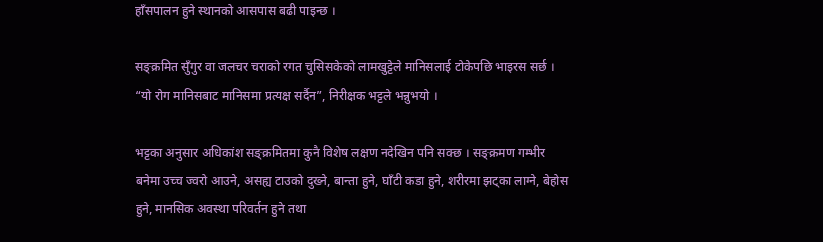हाँसपालन हुने स्थानको आसपास बढी पाइन्छ ।

सङ्क्रमित सुँगुर वा जलचर चराको रगत चुसिसकेको लामखुट्टेले मानिसलाई टोकेपछि भाइरस सर्छ । “यो रोग मानिसबाट मानिसमा प्रत्यक्ष सर्दैन”, निरीक्षक भट्टले भन्नुभयो ।

भट्टका अनुसार अधिकांश सङ्क्रमितमा कुनै विशेष लक्षण नदेखिन पनि सक्छ । सङ्क्रमण गम्भीर बनेमा उच्च ज्वरो आउने, असह्य टाउको दुख्ने, बान्ता हुने, घाँटी कडा हुने, शरीरमा झट्का लाग्ने, बेहोस हुने, मानसिक अवस्था परिवर्तन हुने तथा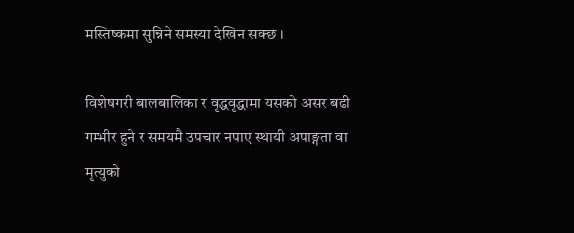मस्तिष्कमा सुन्निने समस्या देखिन सक्छ ।

विशेषगरी बालबालिका र वृद्धवृद्धामा यसको असर बढी गम्भीर हुने र समयमै उपचार नपाए स्थायी अपाङ्गता वा मृत्युको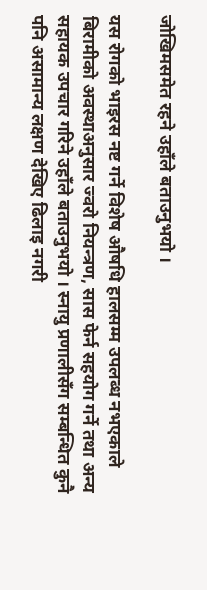जोखिमसमेत रहने उहाँले बताउनुभयो ।

यस रोगको भाइरस नष्ट गर्ने विशेष औषधि हालसम्म उपलब्ध नभएकाले बिरामीको अवस्थाअनुसार ज्वरो नियन्त्रण, सास फेर्न सहयोग गर्ने तथा अन्य सहायक उपचार गरिने उहाँले बताउनुभयो । स्नायु प्रणालीसँग सम्बन्धित कुनै पनि असामान्य लक्षण देखिए ढिलाइ नगरी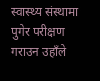स्वास्थ्य संस्थामा पुगेर परीक्षण गराउन उहाँले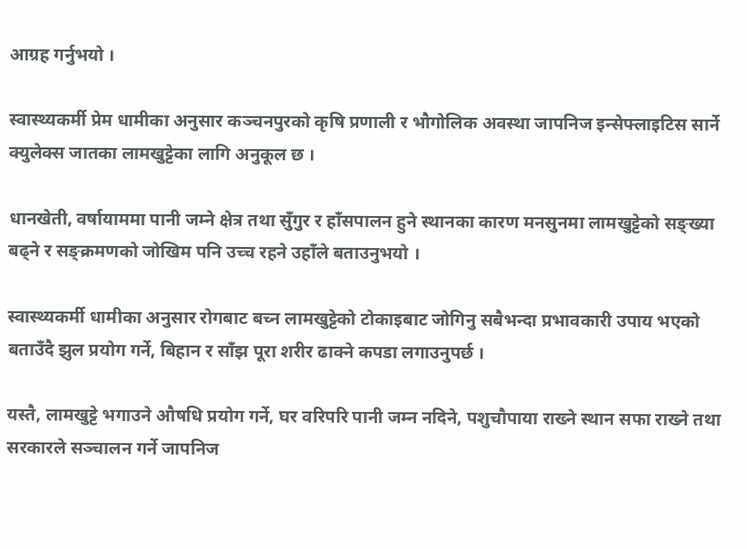आग्रह गर्नुभयो ।

स्वास्थ्यकर्मी प्रेम धामीका अनुसार कञ्चनपुरको कृषि प्रणाली र भौगोलिक अवस्था जापनिज इन्सेफ्लाइटिस सार्ने क्युलेक्स जातका लामखुट्टेका लागि अनुकूल छ ।

धानखेती, वर्षायाममा पानी जम्ने क्षेत्र तथा सुँगुर र हाँसपालन हुने स्थानका कारण मनसुनमा लामखुट्टेको सङ्ख्या बढ्ने र सङ्क्रमणको जोखिम पनि उच्च रहने उहाँले बताउनुभयो ।

स्वास्थ्यकर्मी धामीका अनुसार रोगबाट बच्न लामखुट्टेको टोकाइबाट जोगिनु सबैभन्दा प्रभावकारी उपाय भएको बताउँदै झुल प्रयोग गर्ने, बिहान र साँझ पूरा शरीर ढाक्ने कपडा लगाउनुपर्छ ।

यस्तै, लामखुट्टे भगाउने औषधि प्रयोग गर्ने, घर वरिपरि पानी जम्न नदिने, पशुचौपाया राख्ने स्थान सफा राख्ने तथा सरकारले सञ्चालन गर्ने जापनिज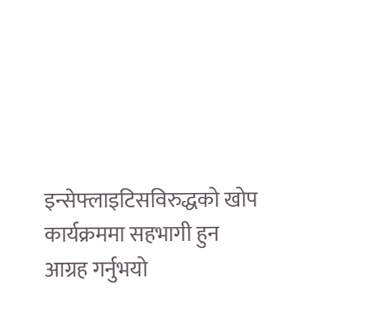इन्सेफ्लाइटिसविरुद्धको खोप कार्यक्रममा सहभागी हुन आग्रह गर्नुभयो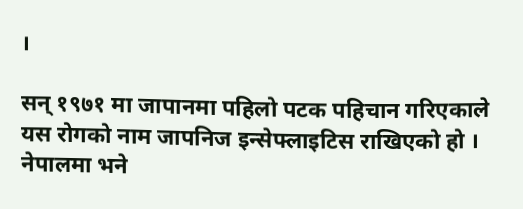।

सन् १९७१ मा जापानमा पहिलो पटक पहिचान गरिएकाले यस रोगको नाम जापनिज इन्सेफ्लाइटिस राखिएको हो । नेपालमा भने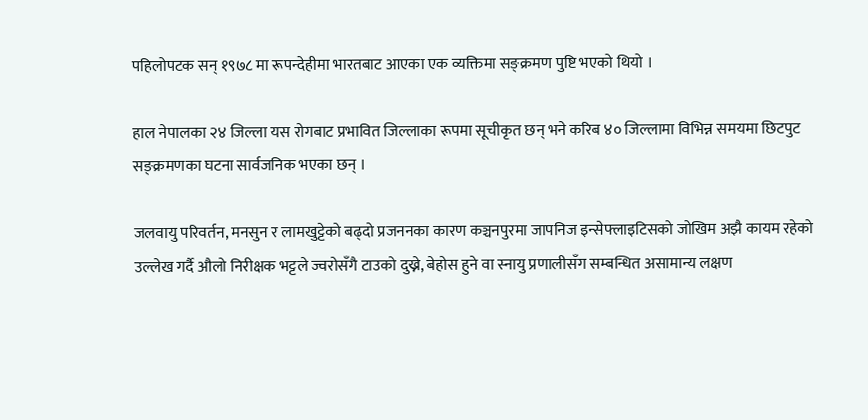पहिलोपटक सन् १९७८ मा रूपन्देहीमा भारतबाट आएका एक व्यक्तिमा सङ्क्रमण पुष्टि भएको थियो ।

हाल नेपालका २४ जिल्ला यस रोगबाट प्रभावित जिल्लाका रूपमा सूचीकृत छन् भने करिब ४० जिल्लामा विभिन्न समयमा छिटपुट सङ्क्रमणका घटना सार्वजनिक भएका छन् ।

जलवायु परिवर्तन, मनसुन र लामखुट्टेको बढ्दो प्रजननका कारण कञ्चनपुरमा जापनिज इन्सेफ्लाइटिसको जोखिम अझै कायम रहेको उल्लेख गर्दै औलो निरीक्षक भट्टले ज्वरोसँगै टाउको दुख्ने, बेहोस हुने वा स्नायु प्रणालीसँग सम्बन्धित असामान्य लक्षण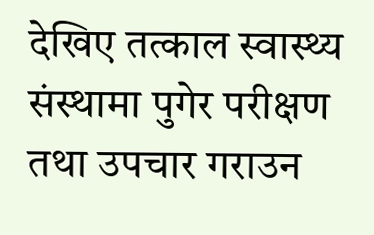देखिए तत्काल स्वास्थ्य संस्थामा पुगेर परीक्षण तथा उपचार गराउन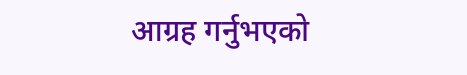आग्रह गर्नुभएको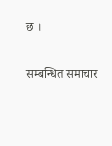छ ।

सम्बन्धित समाचार